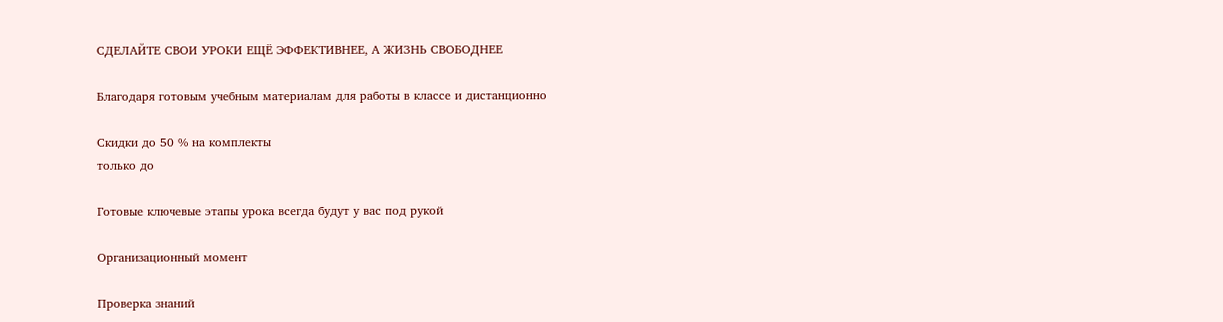СДЕЛАЙТЕ СВОИ УРОКИ ЕЩЁ ЭФФЕКТИВНЕЕ, А ЖИЗНЬ СВОБОДНЕЕ

Благодаря готовым учебным материалам для работы в классе и дистанционно

Скидки до 50 % на комплекты
только до

Готовые ключевые этапы урока всегда будут у вас под рукой

Организационный момент

Проверка знаний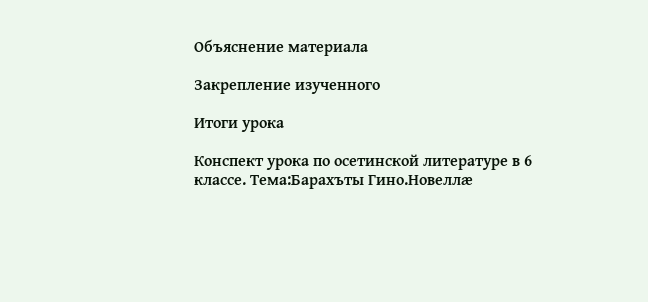Объяснение материала

Закрепление изученного

Итоги урока

Конспект урока по осетинской литературе в 6 классе. Тема:Барахъты Гино.Новеллæ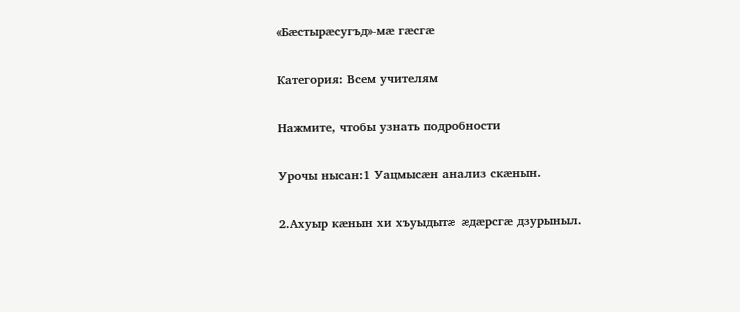«Бæстырæсугъд»-мæ гæсгæ

Категория: Всем учителям

Нажмите, чтобы узнать подробности

Урочы нысан:1 Уацмысæн анализ скæнын.

2.Ахуыр кæнын хи хъуыдытæ æдæрсгæ дзурыныл.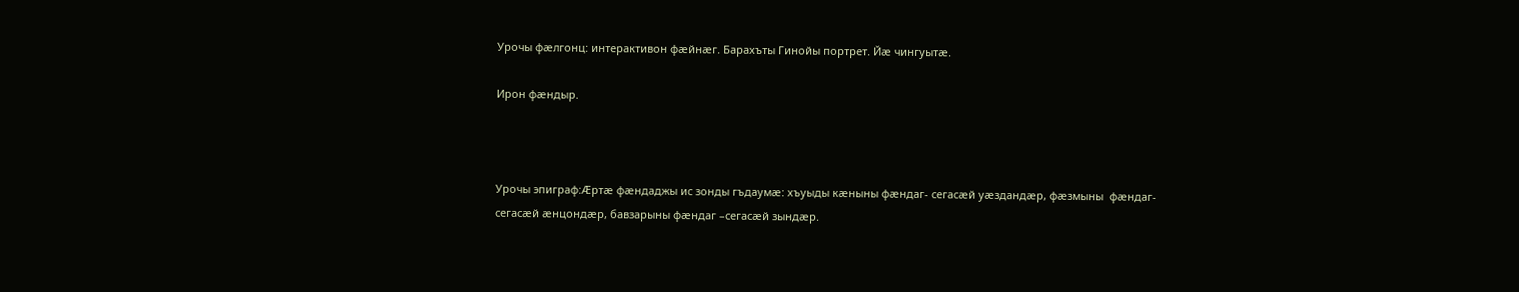Урочы фæлгонц: интерактивон фæйнæг. Барахъты Гинойы портрет. Йæ чингуытæ.

Ирон фæндыр.



Урочы эпиграф:Æртæ фæндаджы ис зонды гъдаумæ: хъуыды кæныны фæндаг- сегасæй уæздандæр, фæзмыны  фæндаг- сегасæй æнцондæр, бавзарыны фæндаг –сегасæй зындæр.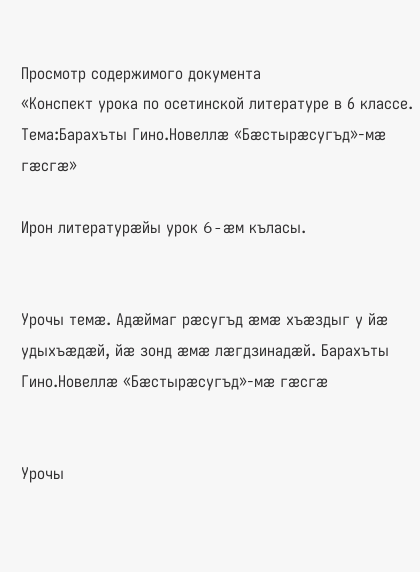Просмотр содержимого документа
«Конспект урока по осетинской литературе в 6 классе. Тема:Барахъты Гино.Новеллæ «Бæстырæсугъд»-мæ гæсгæ»

Ирон литературæйы урок 6-æм къласы.


Урочы темæ. Адæймаг рæсугъд æмæ хъæздыг у йæ удыхъæдæй, йæ зонд æмæ лæгдзинадæй. Барахъты Гино.Новеллæ «Бæстырæсугъд»-мæ гæсгæ


Урочы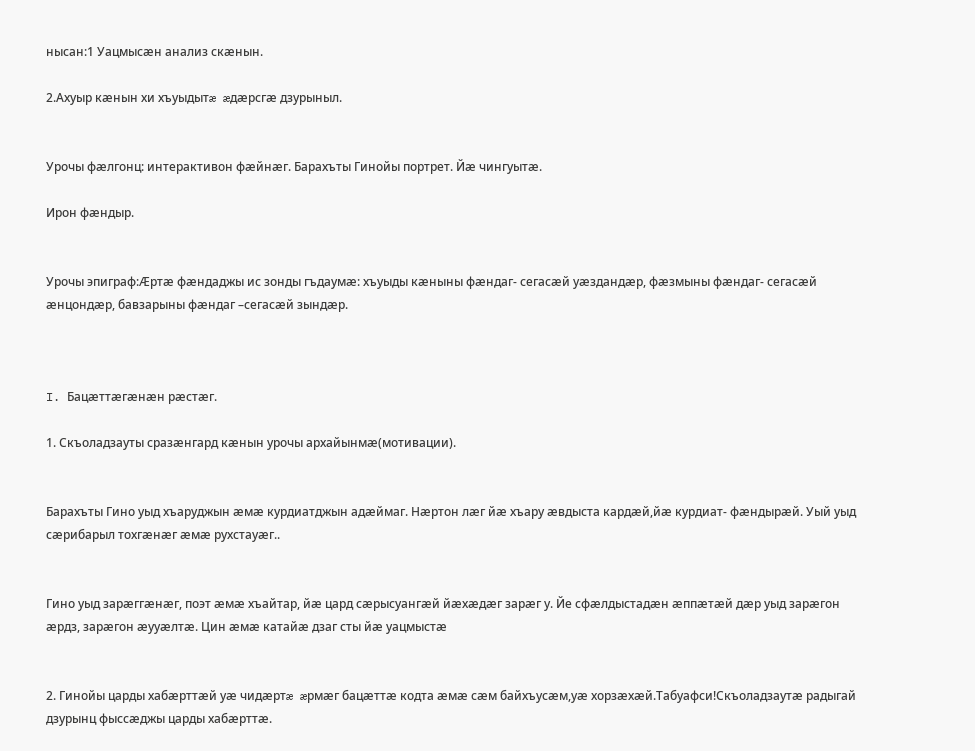нысан:1 Уацмысæн анализ скæнын.

2.Ахуыр кæнын хи хъуыдытæ æдæрсгæ дзурыныл.


Урочы фæлгонц: интерактивон фæйнæг. Барахъты Гинойы портрет. Йæ чингуытæ.

Ирон фæндыр.


Урочы эпиграф:Æртæ фæндаджы ис зонды гъдаумæ: хъуыды кæныны фæндаг- сегасæй уæздандæр, фæзмыны фæндаг- сегасæй æнцондæр, бавзарыны фæндаг –сегасæй зындæр.



I. Бацæттæгæнæн рæстæг.

1. Скъоладзауты сразæнгард кæнын урочы архайынмæ(мотивации).


Барахъты Гино уыд хъаруджын æмæ курдиатджын адæймаг. Нæртон лæг йæ хъару æвдыста кардæй,йæ курдиат- фæндырæй. Уый уыд сæрибарыл тохгæнæг æмæ рухстауæг..


Гино уыд зарæггæнæг, поэт æмæ хъайтар, йæ цард сæрысуангæй йæхæдæг зарæг у. Йе сфæлдыстадæн æппæтæй дæр уыд зарæгон æрдз, зарæгон æууæлтæ. Цин æмæ катайæ дзаг сты йæ уацмыстæ


2. Гинойы царды хабæрттæй уæ чидæртæ æрмæг бацæттæ кодта æмæ сæм байхъусæм,уæ хорзæхæй.Табуафси!Скъоладзаутæ радыгай дзурынц фыссæджы царды хабæрттæ.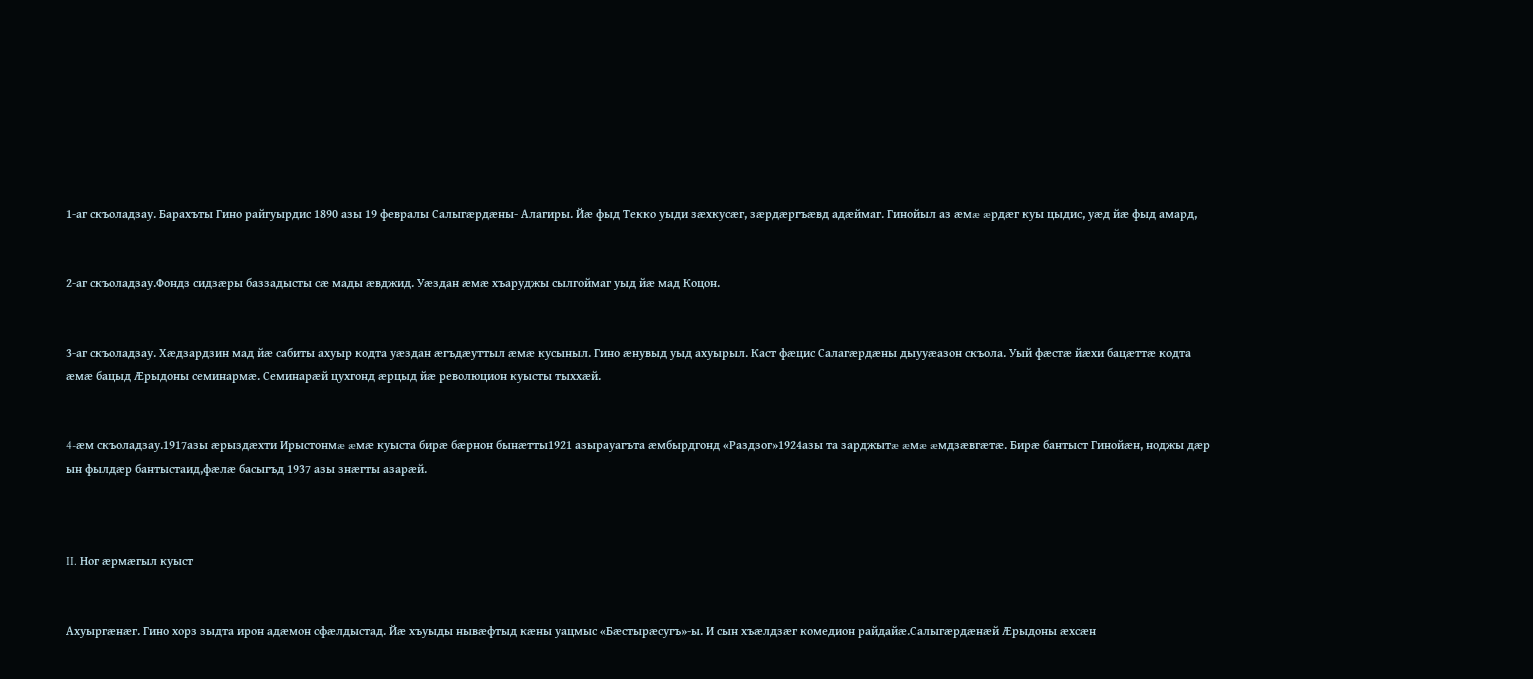1-аг скъоладзау. Барахъты Гино райгуырдис 1890 азы 19 февралы Салыгæрдæны- Алагиры. Йæ фыд Текко уыди зæхкусæг, зæрдæргъæвд адæймаг. Гинойыл аз æмæ æрдæг куы цыдис, уæд йæ фыд амард,


2-аг скъоладзау.Фондз сидзæры баззадысты сæ мады æвджид. Уæздан æмæ хъаруджы сылгоймаг уыд йæ мад Коцон.


3-аг скъоладзау. Хæдзардзин мад йæ сабиты ахуыр кодта уæздан æгъдæуттыл æмæ кусыныл. Гино æнувыд уыд ахуырыл. Каст фæцис Салагæрдæны дыууæазон скъола. Уый фæстæ йæхи бацæттæ кодта æмæ бацыд Æрыдоны семинармæ. Семинарæй цухгонд æрцыд йæ революцион куысты тыххæй.


4-æм скъоладзау.1917азы æрыздæхти Ирыстонмæ æмæ куыста бирæ бæрнон бынæтты1921 азырауагъта æмбырдгонд «Раздзог»1924азы та зарджытæ æмæ æмдзæвгæтæ. Бирæ бантыст Гинойæн, ноджы дæр ын фылдæр бантыстаид,фæлæ басыгъд 1937 азы знæгты азарæй.



II. Ног æрмæгыл куыст


Ахуыргæнæг. Гино хорз зыдта ирон адæмон сфæлдыстад. Йæ хъуыды нывæфтыд кæны уацмыс «Бæстырæсугъ»-ы. И сын хъæлдзæг комедион райдайæ.Салыгæрдæнæй Æрыдоны æхсæн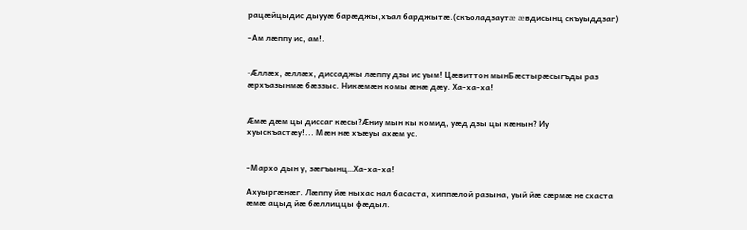рацæйцыдис дыууæ барæджы,хъал барджытæ.(скъоладзаутæ æвдисынц скъуыддзаг)

-Ам лæппу ис, ам!.


-Æллæх, æллæх, диссаджы лæппу дзы ис уым! Цæвиттон мынБæстырæсыгъды раз æрхъазынмæ бæззыс. Никæмæн комы æнæ дæу. Ха-ха-ха!


Æмæ дæм цы диссаг кæсы?Æниу мын кы комид, уæд дзы цы кæнын? Иу хуыскъастæу!... Мæн нæ хъæуы ахæм ус.


-Мархо дын у, зæгъынц…Ха-ха-ха!

Ахуыргæнæг. Лæппу йæ ныхас нал басаста, хиппæлой разына, уый йæ сæрмæ не схаста æмæ ацыд йæ бæллиццы фæдыл.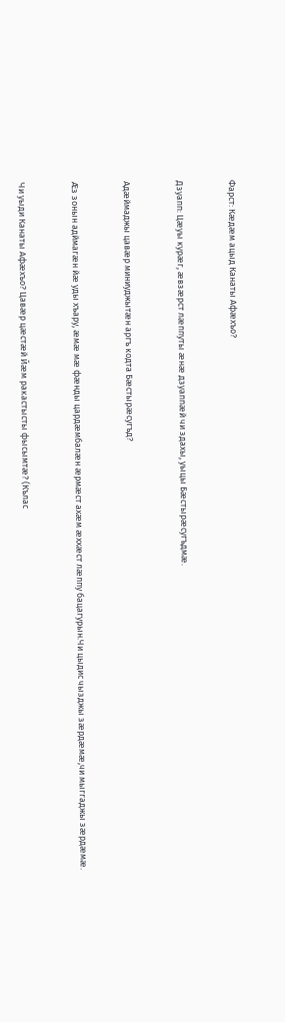Фарст: Кæдæм ацыд Канаты Афæхъо?


Дзуапп: Цæуы курæг, æвзæрст лæппуты æнæ дзуаппæй чи здахы, уыцы Бæстырæсугъдмæ.


Адæймаджы цавæр миниуджытæн аргъ кодта Бæстырæсугъд?


Æз зонын адймагæн йæ уды хъару, æмæ мæ фæнды цардæмбалæн æрмæст ахæм æххæст лæппу бацагурын.Чи цыдис чызджы зæрдæмæ,чи мыггаджы зæрдæмæ.


Чи уыди Канаты Афæхъо? Цавæр цæстæй Йæм ракастысты фысымтæ? (Кълас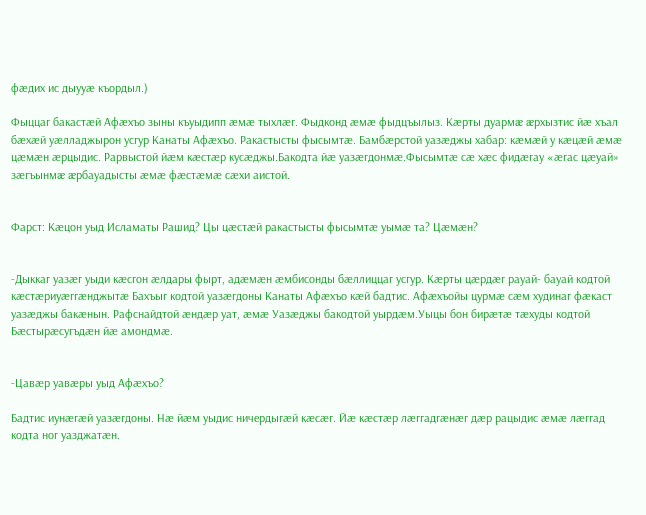фæдих ис дыууæ къордыл.)

Фыццаг бакастæй Афæхъо зыны къуыдипп æмæ тыхлæг. Фыдконд æмæ фыдцъылыз. Кæрты дуармæ æрхызтис йæ хъал бæхæй уæлладжырон усгур Канаты Афæхъо. Ракастысты фысымтæ. Бамбæрстой уазæджы хабар: кæмæй у кæцæй æмæ цæмæн æрцыдис. Рарвыстой йæм кæстæр кусæджы.Бакодта йæ уазæгдонмæ.Фысымтæ сæ хæс фидæгау «æгас цæуай» зæгъынмæ æрбауадысты æмæ фæстæмæ сæхи аистой.


Фарст: Кæцон уыд Исламаты Рашид? Цы цæстæй ракастысты фысымтæ уымæ та? Цæмæн?


-Дыккаг уазæг уыди кæсгон æлдары фырт, адæмæн æмбисонды бæллиццаг усгур. Кæрты цæрдæг рауай- бауай кодтой кæстæриуæггæнджытæ Бахъыг кодтой уазæгдоны Канаты Афæхъо кæй бадтис. Афæхъойы цурмæ сæм худинаг фæкаст уазæджы бакæнын. Рафснайдтой æндæр уат, æмæ Уазæджы бакодтой уырдæм.Уыцы бон бирæтæ тæхуды кодтой Бæстырæсугъдæн йæ амондмæ.


-Цавæр уавæры уыд Афæхъо?

Бадтис иунæгæй уазæгдоны. Нæ йæм уыдис ничердыгæй кæсæг. Йæ кæстæр лæггадгæнæг дæр рацыдис æмæ лæггад кодта ног уазджатæн.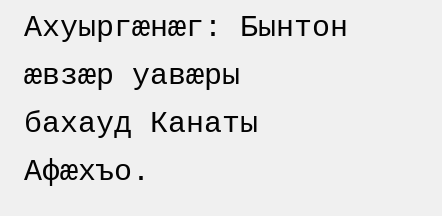Ахуыргæнæг: Бынтон æвзæр уавæры бахауд Канаты Афæхъо.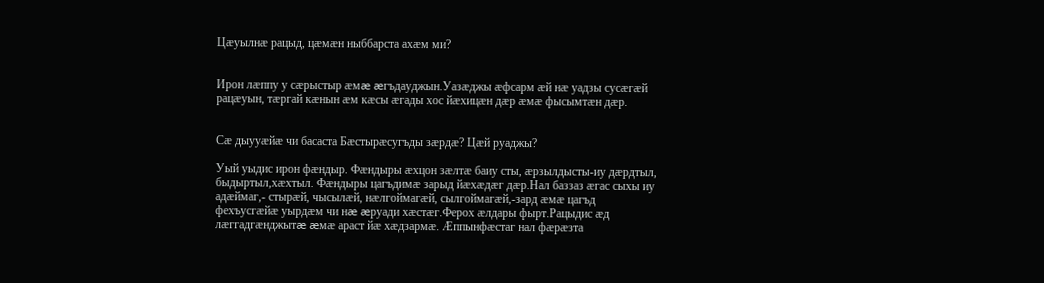Цæуылнæ рацыд, цæмæн ныббарста ахæм ми?


Ирон лæппу у сæрыстыр æмæ æгъдауджын.Уазæджы æфсарм æй нæ уадзы сусæгæй рацæуын, тæргай кæнын æм кæсы æгады хос йæхицæн дæр æмæ фысымтæн дæр.


Сæ дыууæйæ чи басаста Бæстырæсугъды зæрдæ? Цæй руаджы?

Уый уыдис ирон фæндыр. Фæндыры æхцон зæлтæ баиу сты, æрзылдысты-иу дæрдтыл, быдыртыл,хæхтыл. Фæндыры цагъдимæ зарыд йæхæдæг дæр.Нал баззаз æгас сыхы иу адæймаг,- стырæй, чысылæй, нæлгоймагæй, сылгоймагæй,-зард æмæ цагъд фехъусгæйæ уырдæм чи нæ æруади хæстæг.Ферох æлдары фырт.Рацыдис æд лæггадгæнджытæ æмæ араст йæ хæдзармæ. Æппынфæстаг нал фæрæзта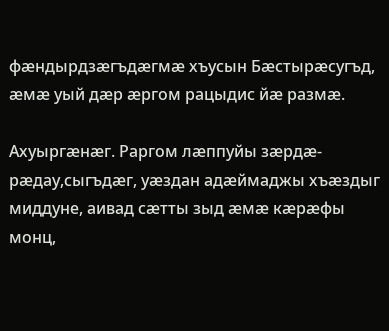фæндырдзæгъдæгмæ хъусын Бæстырæсугъд, æмæ уый дæр æргом рацыдис йæ размæ.

Ахуыргæнæг. Раргом лæппуйы зæрдæ- рæдау,сыгъдæг, уæздан адæймаджы хъæздыг миддуне, аивад сæтты зыд æмæ кæрæфы монц,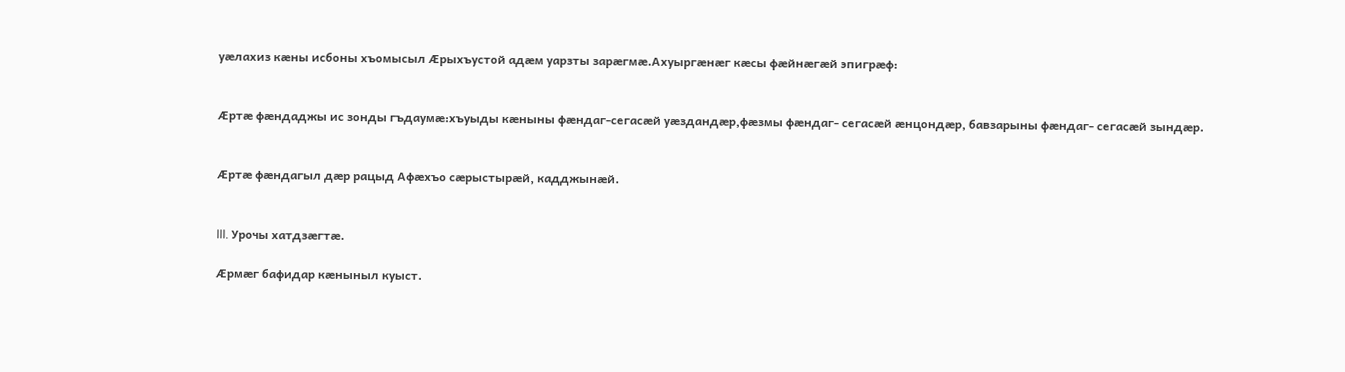уæлахиз кæны исбоны хъомысыл Æрыхъустой адæм уарзты зарæгмæ.Ахуыргæнæг кæсы фæйнæгæй эпигрæф:


Æртæ фæндаджы ис зонды гъдаумæ:хъуыды кæныны фæндаг-сегасæй уæздандæр,фæзмы фæндаг- сегасæй æнцондæр, бавзарыны фæндаг- сегасæй зындæр.


Æртæ фæндагыл дæр рацыд Афæхъо сæрыстырæй, кадджынæй.


III. Урочы хатдзæгтæ.

Æрмæг бафидар кæныныл куыст.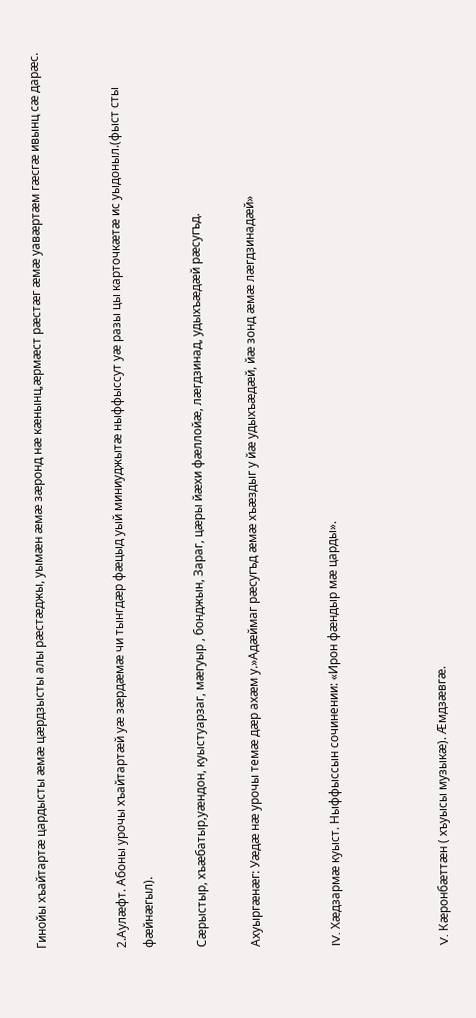Гинойы хъайтартæ цардысты æмæ цæрдзысты алы рæстæджы, уымæн æмæ зæронд нæ кæнынц,æрмæст рæстæг æмæ уавæртæм гæсгæ ивынц сæ дарæс.


2.Аулæфт. Абоны урочы хъайтартæй уæ зæрдæмæ чи тынгдæр фæцыд уый миниуджытæ ныффыссут уæ разы цы карточкæтæ ис уыдоныл.(фыст сты фæйнæгыл).

Сæрыстыр, хъæбатыр,уæндон, куыстуарзаг, мæгуыр , бонджын, Зараг, цæры йæхи фæллойæ, лæгдзинад, удыхъæдæй рæсугъд.

Ахуыргæнæг: Уæдæ нæ урочы темæ дæр ахæм у.»Адæймаг рæсугъд æмæ хъæздыг у йæ удыхъæдæй, йæ зонд æмæ лæгдзинадæй»


IV. Хæдзармæ куыст. Ныффыссын сочинении: «Ирон фæндыр мæ царды».



V. Кæронбæттæн ( хъуысы музыкæ). Æмдзæвгæ.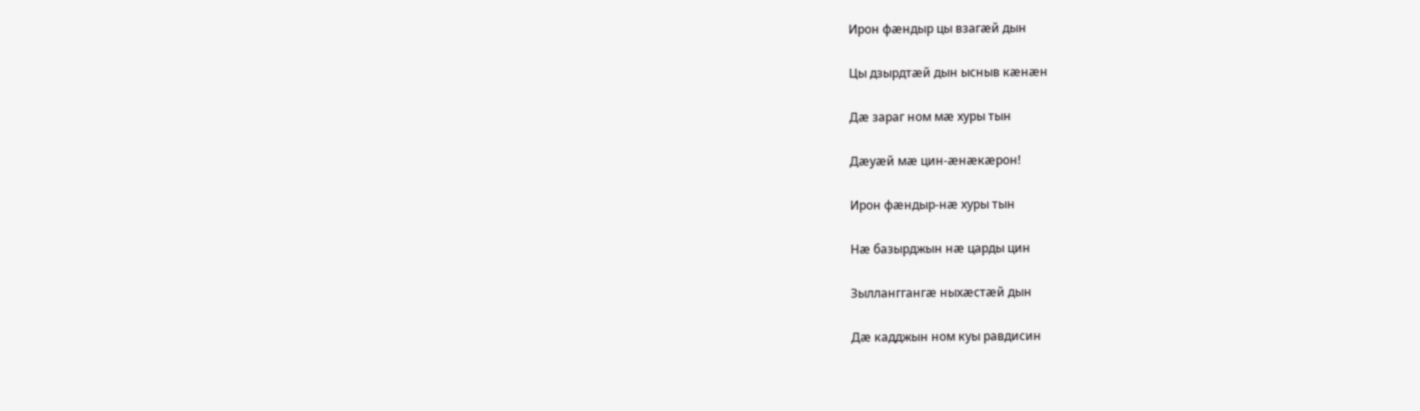Ирон фæндыр цы взагæй дын

Цы дзырдтæй дын ысныв кæнæн

Дæ зараг ном мæ хуры тын

Дæуæй мæ цин-æнæкæрон!

Ирон фæндыр-нæ хуры тын

Нæ базырджын нæ царды цин

Зылланггангæ ныхæстæй дын

Дæ кадджын ном куы равдисин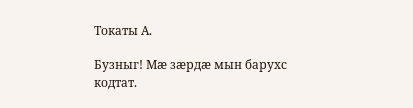Токаты А.

Бузныг! Мæ зæрдæ мын барухс кодтат.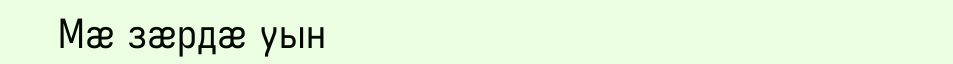Мæ зæрдæ уын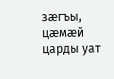зæгъы, цæмæй царды уат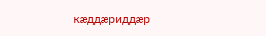кæддæриддæр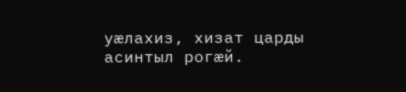уæлахиз, хизат царды асинтыл рогæй.